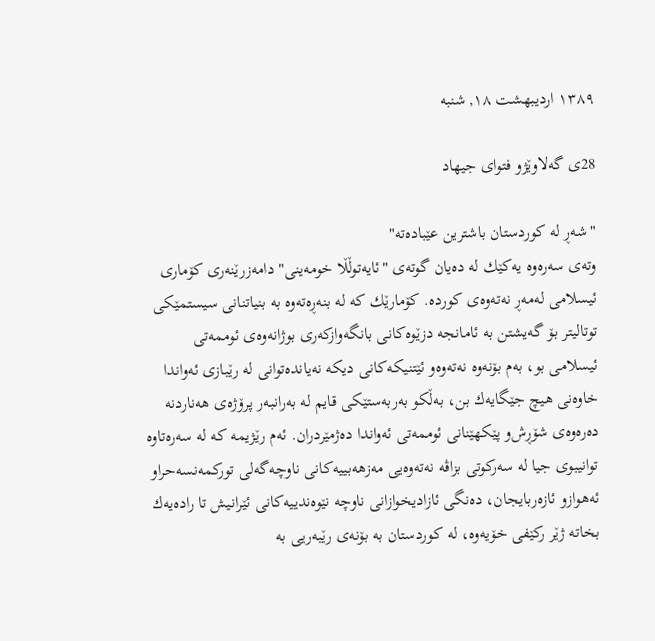۱۳۸۹ اردیبهشت ۱۸, شنبه

28ی‌ گه‌لاوێژ‌و فتوای‌ جیهاد

"شه‌ڕ له‌ كوردستان باشترین عێباده‌ته‌"
وته‌ی‌ سه‌ره‌وه‌ یه‌كێك له‌ ده‌یان گوته‌ی‌ "ئایه‌توڵڵا خومه‌ینی‌" دامه‌زرێنه‌ری‌ كۆماری‌ ئیسلامی‌ له‌مه‌ڕ نه‌ته‌وه‌ی‌ كورده‌. كۆمارێك كه‌ له‌ بنه‌ڕه‌ته‌وه‌ به‌ بنیاتنانی‌ سیستمێكی‌ توتالیتر بۆ گه‌یشتن به‌ ئامانجه‌ دزێوه‌كانی‌ بانگه‌وازكه‌ری‌ بوژانه‌وه‌ی‌ ئوممه‌تی‌ ئیسلامی‌ بو، به‌م بۆنه‌وه‌ نه‌ته‌وه‌‌و ئێتنیكه‌كانی‌ دیكه‌ نه‌یانده‌توانی‌ له‌ رێبازی‌ ئه‌واندا خاوه‌نی‌ هیچ جێگایه‌ك بن، به‌ڵكو به‌ربه‌ستێكی‌ قایم له‌ به‌رانبه‌ر پرۆژه‌ی‌ هه‌ناردنه‌ ده‌ره‌وه‌ی‌ شۆڕش‌و پێكهێنانی‌ ئوممه‌تی‌ ئه‌واندا ده‌ژمێردران. ئه‌م رێژیمه‌ كه‌ له‌ سه‌ره‌تاوه‌ توانیبوی‌ جیا له‌ سه‌ركوتی‌ بزاڤه‌ نه‌ته‌وه‌یی‌ مه‌زهه‌بییه‌كانی‌ ناوچه‌گه‌لی‌ توركمه‌نسه‌حرا‌و ئه‌هواز‌و ئازه‌ربایجان، ده‌نگی‌ ئازادیخوازانی‌ ناوچه‌ نێوه‌ندییه‌كانی‌ ئێرانیش تا راده‌یه‌ك بخاته‌ ژێر ركێفی‌ خۆیه‌وه‌، له‌ كوردستان به‌ بۆنه‌ی‌ رێبه‌ریی‌ به‌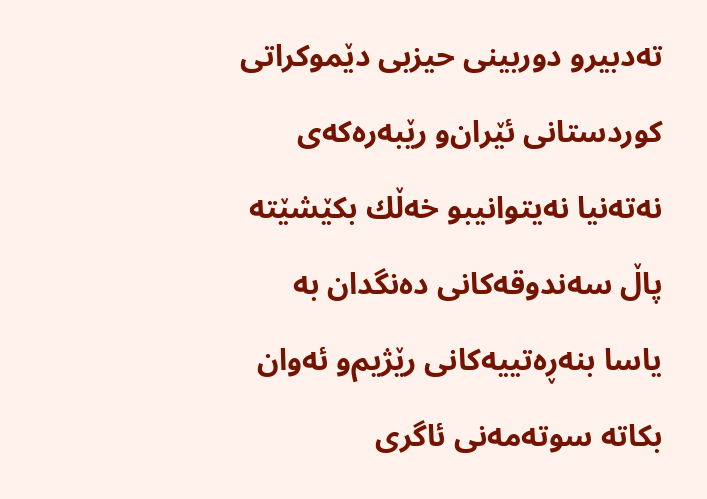ته‌دبیر‌و دوربینی‌ حیزبی‌ دێموكراتی‌ كوردستانی‌ ئێران‌و رێبه‌ره‌كه‌ی‌ نه‌ته‌نیا نه‌یتوانیبو خه‌ڵك بكێشێته‌ پاڵ سه‌ندوقه‌كانی‌ ده‌نگدان به‌ یاسا بنه‌ڕه‌تییه‌كانی‌ رێژیم‌و ئه‌وان بكاته‌ سوته‌مه‌نی‌ ئاگری‌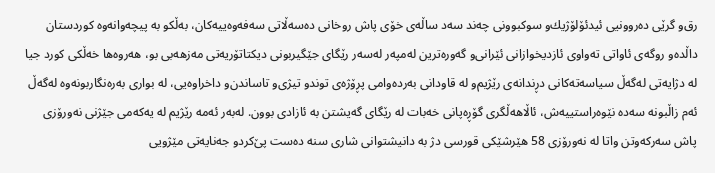رق‌و گرێی‌ ده‌روونیی‌ ئیدئۆلۆژیك‌و سوكبوونی‌ چه‌ند سه‌د ساڵه‌ی‌ خۆی پاش روخانی‌ ده‌سه‌ڵاتی‌ سه‌فه‌وه‌ییه‌كان، به‌ڵكو به‌ پیچه‌وانه‌وه‌ كوردستان داڵده‌‌و روگه‌ی‌ ئاواتی‌ ته‌واوی‌ ئازدیخوازانی‌ ئێرانی‌‌و گه‌وره‌ترین له‌مپه‌ر له‌سه‌ر رێگای‌ جێگیربونی‌ دیكتاتۆریه‌تی‌ مه‌زهه‌بی‌ بو، هه‌روه‌ها خه‌ڵكی‌ كورد جیا له‌ دژایه‌تی‌ له‌گه‌ڵ سیاسه‌ته‌كانی‌ دڕندانه‌ی‌ رێژیم‌و له‌ قاودانی‌ به‌رده‌وامی‌ پڕۆژه‌ی‌ توند‌و تیژی‌‌و تاساندن‌و داخراوه‌یی‌، له‌ بواری‌ به‌ره‌نگاربونه‌وه‌ له‌گه‌ڵ ئه‌م زاڵبونه‌ سه‌ده‌ نێوه‌راستییه‌ش، ئاڵاهه‌ڵگری‌ گۆڕه‌پانی‌ خه‌بات له‌ رێگای‌ گه‌یشتن به‌ ئازادی‌ بوون. له‌به‌ر ئه‌مه‌ رێژیم له‌ یه‌كه‌می‌ جێژنی‌ نه‌ورۆزی‌ پاش سه‌ركه‌وتن واتا له‌ نه‌ورۆزی‌ 58 هێرشێكی‌ قورسی دژ به‌ دانیشتوانی‌ شاری‌ سنه‌ ده‌ست پێ‌كرد‌و جه‌نایه‌تی‌ مێژویی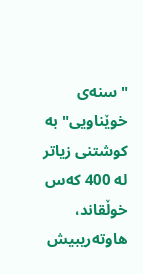"سنه‌ی‌ خوێناویی‌" به‌ كوشتنی‌ زیاتر له‌ 400 كه‌س خوڵقاند، هاوته‌ریبیش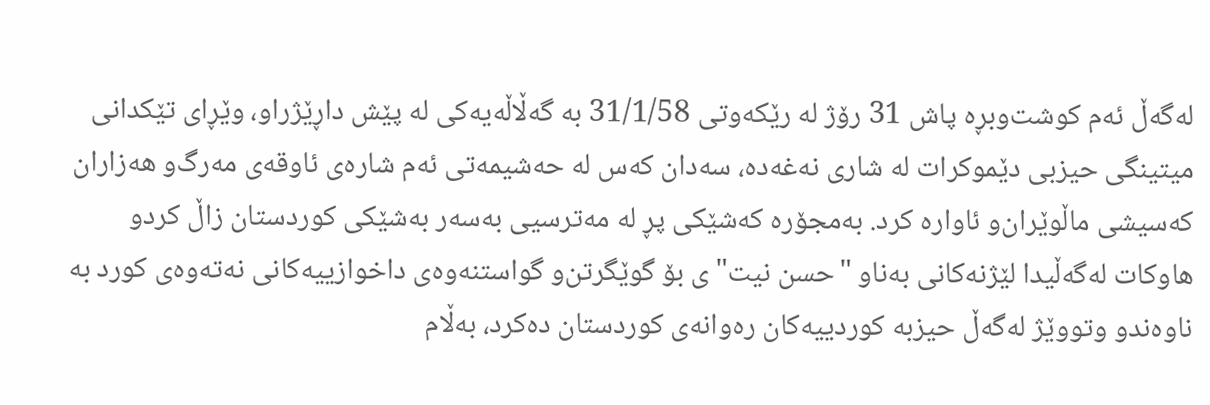له‌گه‌ڵ ئه‌م كوشت‌وبڕه‌ پاش 31 رۆژ له‌ رێكه‌وتی‌ 31/1/58 به‌ گه‌ڵاڵه‌یه‌كی‌ له‌ پێش داڕێژراو، وێڕای‌ تێكدانی‌ میتینگی‌ حیزبی‌ دێموكرات له‌ شاری‌ نه‌غه‌ده‌، سه‌دان كه‌س له‌ حه‌شیمه‌تی‌ ئه‌م شاره‌ی‌ ئاوقه‌ی‌ مه‌رگ‌و هه‌زاران كه‌سیشی ماڵوێران‌و ئاواره‌ كرد. به‌مجۆره‌ كه‌شێكی‌ پڕ له‌ مه‌ترسیی‌ به‌سه‌ر به‌شێكی‌ كوردستان زاڵ كرد‌و هاوكات له‌گه‌ڵیدا لێژنه‌كانی‌ به‌ناو "حسن نیت"ی‌ بۆ گوێگرتن‌و گواستنه‌وه‌ی‌ داخوازییه‌كانی‌ نه‌ته‌وه‌ی‌ كورد به‌ ناوه‌ند‌و وتووێژ له‌گه‌ڵ حیزبه‌ كوردییه‌كان ره‌وانه‌ی‌ كوردستان ده‌كرد، به‌ڵام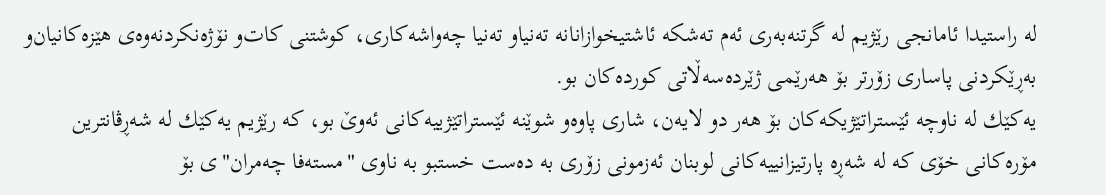له‌ راستیدا ئامانجی‌ رێژیم له‌ گرتنه‌به‌ری‌ ئه‌م ته‌شكه‌ ئاشتیخوازانانه‌ ته‌نیا‌و ته‌نیا چه‌واشه‌كاری‌، كوشتنی‌ كات‌و نۆژه‌نكردنه‌وه‌ی‌ هێزه‌كانیان‌و به‌ڕێكردنی‌ پاساری‌ زۆرتر بۆ هه‌رێمی‌ ژێرده‌سه‌ڵاتی‌ كورده‌كان بو.
یه‌كێك له‌ ناوچه‌ ئێستراتێژیكه‌كان بۆ هه‌ر دو لایه‌ن، شاری‌ پاوه‌‌و شوێنه‌ ئێستراتێژییه‌كانی‌ ئه‌وێ‌ بو، كه‌ رێژیم یه‌كێك له‌ شه‌ڕڤانترین مۆره‌كانی‌ خۆی كه‌ له‌ شه‌ڕه‌ پارتیزانییه‌كانی‌ لوبنان ئه‌زمونی‌ زۆری‌ به‌ ده‌ست خستبو به‌ ناوی‌ "مسته‌فا چه‌مران"ی‌ بۆ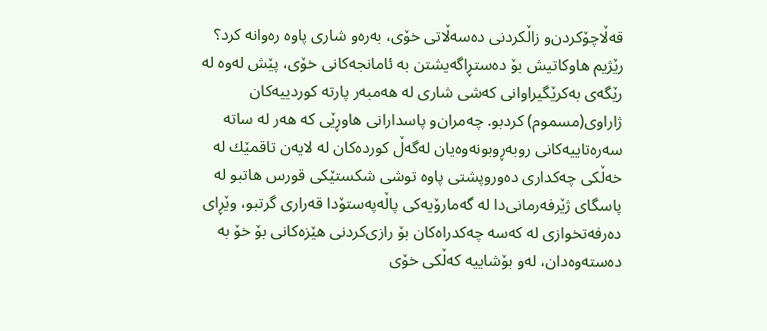قه‌ڵاچۆكردن‌و زاڵكردنی‌ ده‌سه‌ڵاتی‌ خۆی‌، به‌ره‌و شاری‌ پاوه‌ ره‌وانه‌ كرد؟ رێژیم هاوكاتیش بۆ ده‌ستڕاگه‌یشتن به‌ ئامانجه‌كانی‌ خۆی، پێش له‌وه‌ له‌ رێگه‌ی‌ به‌كرێگیراوانی‌ كه‌شی‌ شاری‌ له‌ هه‌مبه‌ر پارته‌ كوردییه‌كان ژاراوی‌(مسموم) كردبو. چه‌مران‌و پاسدارانی‌ هاوڕێی‌ كه‌ هه‌ر له‌ ساته‌ سه‌ره‌تاییه‌كانی‌ روبه‌ڕوبونه‌وه‌یان له‌گه‌ڵ كورده‌كان له‌ لایه‌ن تاقمێك له‌ خه‌ڵكی‌ چه‌كداری‌ ده‌وروپشتی‌ پاوه‌ توشی شكستێكی‌ قورس هاتبو له‌ پاسگای‌ ژێرفه‌رمانی‌دا له‌ گه‌مارۆیه‌كی‌ پاڵه‌په‌ستۆدا قه‌راری‌ گرتبو، وێڕای‌ ده‌رفه‌تخوازی‌ له‌ كه‌سه‌ چه‌كدراه‌كان بۆ رازی‌كردنی‌ هێزه‌كانی‌ بۆ خۆ به‌ ده‌سته‌وه‌دان، له‌و بۆشاییه‌ كه‌ڵكی‌ خۆی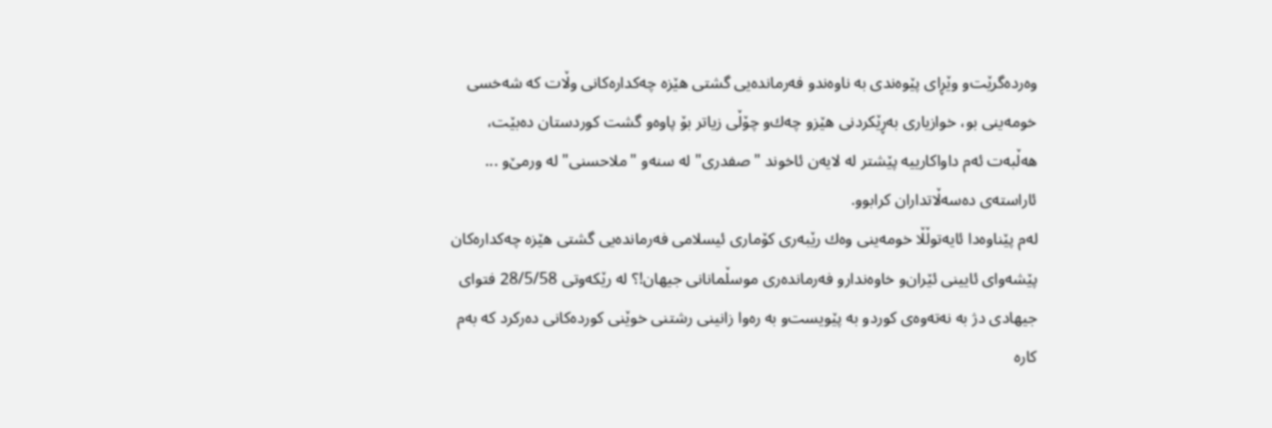وه‌رده‌گرێت‌و وێڕای‌ پێوه‌ندی‌ به‌ ناوه‌ند‌و فه‌رمانده‌یی‌ گشتی‌ هێزه‌ چه‌كداره‌كانی‌ وڵات كه‌ شه‌خسی خومه‌ینی‌ بو، خوازیاری‌ به‌ڕێكردنی‌ هێز‌و چه‌ك‌و چۆڵی‌ زیاتر بۆ پاوه‌‌و گشت كوردستان ده‌بێت، هه‌ڵبه‌ت ئه‌م داواكارییه‌ پێشتر له‌ لایه‌ن ئاخوند "صفدری‌" له‌ سنه‌‌و "ملاحسنی‌" له‌ ورمێ‌‌و ... ئاراسته‌ی‌ ده‌سه‌ڵاتداران كرابوو.
له‌م پێناوه‌دا ئایه‌توڵڵا خومه‌ینی‌ وه‌ك رێبه‌ری‌ كۆماری‌ ئیسلامی‌ فه‌رمانده‌یی گشتی‌ هێزه‌ چه‌كداره‌كان پێشه‌وای‌ ئایینی‌ ئێران‌و خاوه‌ندار‌و فه‌رمانده‌ری‌ موسڵمانانی‌ جیهان!؟ له‌ رێكه‌وتی‌ 28/5/58 فتوای‌ جیهادی‌ دژ به‌ نه‌ته‌وه‌ی‌ كورد‌و به‌ پێویست‌و به‌ ره‌وا زانینی‌ رشتنی‌ خوێنی‌ كورده‌كانی‌ ده‌ركرد كه‌ به‌م كاره‌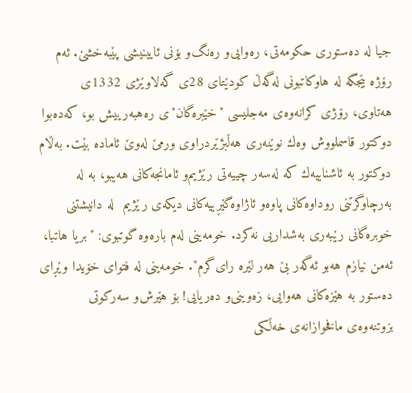جیا له‌ ده‌ستوری‌ حكومه‌تی‌، ره‌وایی‌‌و ره‌نگ‌و بۆنی‌ ئایینیشی پێبه‌خشێ‌. ئه‌م رۆژه‌ بێجگه‌ له‌ هاوكاتبونی‌ له‌گه‌ڵ كودێتای‌ 28ی‌ گه‌لاوێژی‌ 1332ی‌ هه‌تاوی‌، رۆژی‌ كرانه‌وه‌ی‌ مه‌جلیسی "خێبره‌گان"ی‌ ره‌هبه‌رییش بو، كه‌ده‌بوا دوكتور قاسملووش وه‌ك نوێنه‌ری‌ هه‌ڵبژێردراوی‌ ورمێ‌ له‌وێ‌ ئاماده‌ بێت. به‌ڵام دوكتور به‌ ئاشناییه‌ك كه‌ له‌سه‌ر چییه‌تی‌ رێژیم‌و ئامانجه‌كانی‌ هه‌یبو، به‌ له‌ به‌رچاوگرتنی‌ روداوه‌كانی‌ پاوه‌‌و ئاژاوه‌گێڕییه‌كانی‌ دیكه‌ی‌ رێژیم  له‌ دانیشتنی‌ خوبره‌گانی‌ رێبه‌ری‌ به‌شداریی‌ نه‌كرد. خومه‌ینی‌ له‌م باره‌وه‌ گوتبوی‌: "بریا هاتبا، ئه‌من نیازم هه‌بو ئه‌گه‌ر بێ‌ هه‌ر لێره‌ رای‌گرم". خومه‌ینی‌ له‌ فتوای‌ خۆیدا وێڕای‌ ده‌ستور به‌ هێزه‌كانی‌ هه‌وایی‌، زه‌وینی‌‌و ده‌ریایی‌! بۆ هێرش‌و سه‌ركوتی‌ بزوتنه‌وه‌ی‌ مافخوازانه‌ی‌ خه‌ڵكی‌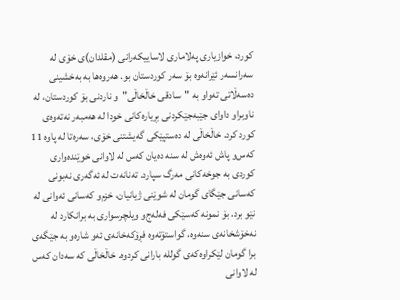كورد، خوازیاری‌ په‌لاماری‌ لاساییكه‌رانی‌ (مقلدان)ی‌ خۆی له‌ سه‌رانسه‌ر ئێرانه‌وه‌ بۆ سه‌ر كوردستان بو. هه‌روه‌ها به‌ به‌خشینی‌ ده‌سه‌ڵاتی‌ ته‌واو به‌ "سادقی‌ خاڵخاڵی‌"و ناردنی‌ بۆ كوردستان، له‌ ناوبراو داوای‌ جێبه‌جێكردنی‌ بڕیاره‌كانی‌ خودا له‌ هه‌مبه‌ر نه‌ته‌وه‌ی كورد كرد. خاڵخاڵی‌ له‌ ده‌ستپێكی‌ گه‌یشتنی‌ خۆی، سه‌ره‌تا له‌ پاوه‌ 11 كه‌س‌و پاش ئه‌وه‌ش له‌ سنه‌ ده‌یان كه‌س له‌ لاوانی‌ خوێنده‌واری‌ كوردی‌ به‌ جوخه‌كانی‌ مه‌رگ سپارد. ته‌نانه‌ت له‌ ئه‌گه‌ری‌ نه‌بونی‌ كه‌سانی‌ جێگای‌ گومان له‌ شوێنی‌ ژیانیان، خزم‌و كه‌سانی‌ ئه‌وانی‌ له‌ نێو برد. بۆ نمونه‌ كه‌سێكی‌ فه‌له‌ج‌و ویلچرسواری‌ به‌ برانكارد له‌ نه‌خۆشخانه‌ی‌ سنه‌وه‌، گواستۆته‌وه‌ فڕۆكه‌خانه‌ی‌ ئه‌و شاره‌‌و به‌ جێگه‌ی‌ برا گومان لێكراوه‌كه‌ی‌ گولله‌ بارانی‌ كردوه‌. خاڵخاڵی‌ كه‌ سه‌دان كه‌س له‌ لاوانی‌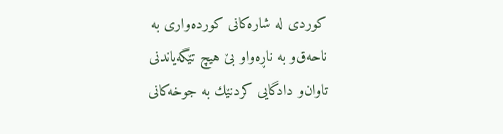كوردی‌ له‌ شاره‌كانی‌ كورده‌واری‌ به‌ ناحه‌ق‌و به‌ ناڕه‌وا‌و بێ‌ هیچ تێگه‌یاندنی‌ تاوان‌و دادگایی‌ كردنێك به‌ جوخه‌كانی‌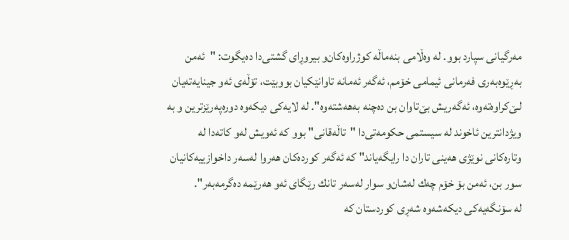مه‌رگیانی‌ سپارد بوو. له‌ وه‌ڵامی‌ بنه‌ماڵه‌ كوژراوه‌كان‌و بیروڕای‌ گشتی‌دا ده‌یگوت: "ئه‌من به‌ڕێوه‌به‌ری‌ فه‌رمانی‌ ئیمامی‌ خۆمم، ئه‌گه‌ر ئه‌مانه‌ تاوانێكیان بووبێت، تۆڵه‌ی‌ ئه‌و جینایه‌ته‌یان لـێ‌كراوه‌ته‌وه‌، ئه‌گه‌ریش بێ‌تاوان بن ده‌چنه‌ به‌هه‌شته‌وه‌". له‌ لایه‌كی‌ دیكه‌وه‌ دوره‌په‌رێزترین ‌و به‌ ویژدانترین ئاخوند له‌ سیستمی‌ حكومه‌تی‌دا "تاڵه‌قانی‌" بوو كه‌ ئه‌ویش له‌و كاته‌دا له‌ وتاره‌كانی‌ نوێژی‌ هه‌ینی‌ تاران دا رایگه‌یاند" كه‌ ئه‌گه‌ر كورده‌كان هه‌روا له‌سه‌ر داخوازییه‌كانیان سور بن، ئه‌من بۆ خۆم چه‌ك له‌شان‌و سوار له‌سه‌ر تانك رێگای‌ ئه‌و هه‌رێمه‌ ده‌گرمه‌به‌ر".
له‌ سۆنگه‌یه‌كی‌ دیكه‌شه‌وه‌ شه‌ڕی‌ كوردستان كه‌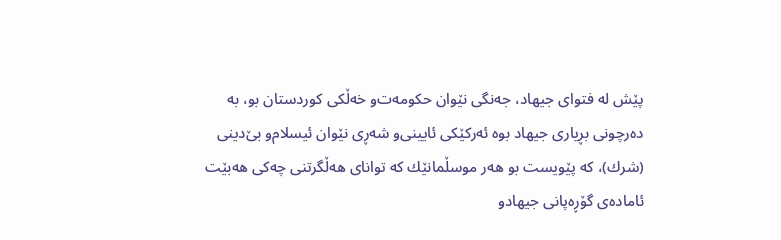پێش له‌ فتوای‌ جیهاد، جه‌نگی‌ نێوان حكومه‌ت‌و خه‌ڵكی‌ كوردستان بو، به‌ ده‌رچونی‌ بڕیاری‌ جیهاد بوه‌ ئه‌ركێكی‌ ئایینی‌‌و شه‌ڕی‌ نێوان ئیسلام‌و بێ‌دینی‌ (شرك)، كه‌ پێویست بو هه‌ر موسڵمانێك كه‌ توانای‌ هه‌ڵگرتنی‌ چه‌كی‌ هه‌بێت ئاماده‌ی‌ گۆڕه‌پانی‌ جیهاد‌و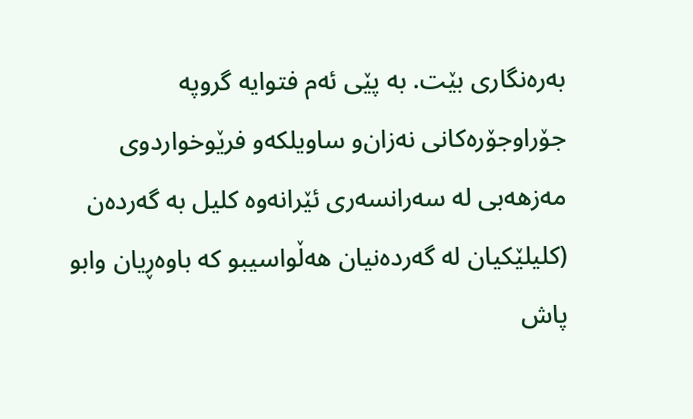به‌ره‌نگاری‌ بێت. به‌ پێی‌ ئه‌م فتوایه‌ گروپه‌ جۆراوجۆره‌كانی‌ نه‌زان‌و ساویلكه‌‌و فرێوخواردوی‌ مه‌زهه‌بی‌ له‌ سه‌رانسه‌ری‌ ئێرانه‌وه‌ كلیل به‌ گه‌رده‌ن (كلیلێكیان له‌ گه‌رده‌نیان هه‌ڵواسیبو كه‌ باوه‌ڕیان وابو پاش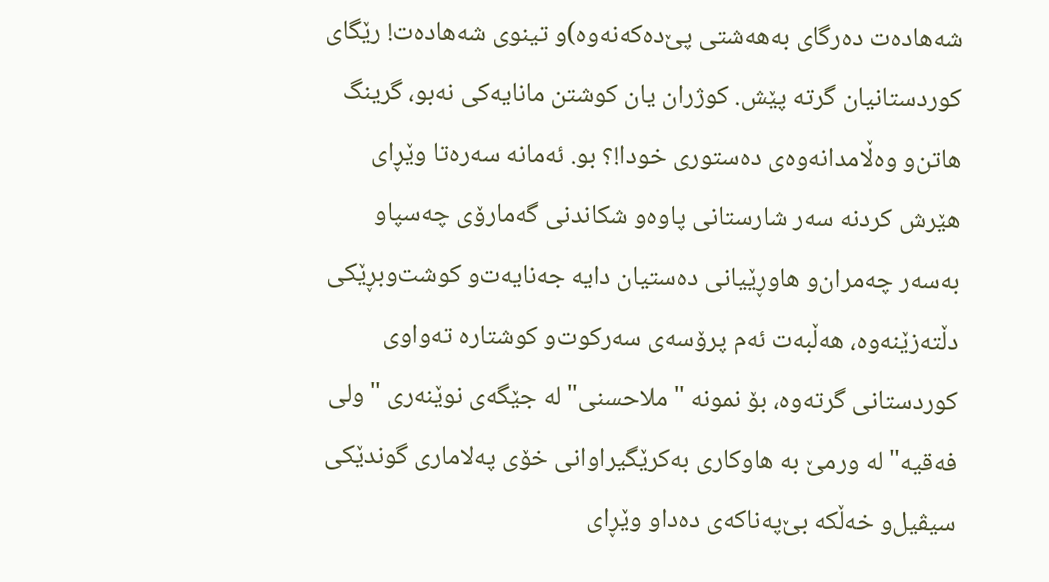شه‌هاده‌ت ده‌رگای‌ به‌هه‌شتی‌ پێ‌ده‌كه‌نه‌وه‌)و تینوی‌ شه‌هاده‌ت! رێگای‌ كوردستانیان گرته‌ پێش. كوژران یان كوشتن مانایه‌كی‌ نه‌بو، گرینگ هاتن‌و وه‌ڵامدانه‌وه‌ی‌ ده‌ستوری‌ خودا!؟ بو. ئه‌مانه‌ سه‌ره‌تا وێڕای‌ هێرش كردنه‌ سه‌ر شارستانی‌ پاوه‌‌و شكاندنی‌ گه‌مارۆی‌ چه‌سپاو به‌سه‌ر چه‌مران‌و هاوڕێیانی‌ ده‌ستیان دایه‌ جه‌نایه‌ت‌و كوشت‌وبڕێكی‌ دڵته‌زێنه‌وه‌، هه‌ڵبه‌ت ئه‌م پرۆسه‌ی‌ سه‌ركوت‌و كوشتاره‌ ته‌واوی‌ كوردستانی‌ گرته‌وه‌، بۆ نمونه‌ "ملاحسنی‌" له‌ جێگه‌ی‌ نوێنه‌ری‌ "ولی‌ فه‌قیه‌" له‌ ورمێ‌ به‌ هاوكاری‌ به‌كرێگیراوانی‌ خۆی په‌لاماری‌ گوندێكی‌ سیڤیل‌و خه‌ڵكه‌ بێ‌په‌ناكه‌ی‌ ده‌دا‌و وێڕای‌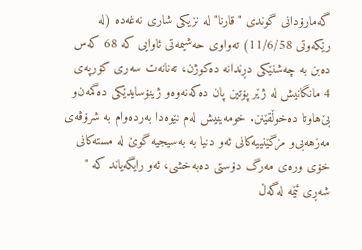گه‌مارۆدانی‌ گوندی‌ "قارنا" له‌ نزیكی‌ شاری‌ نه‌غه‌ده‌ (له‌ رێكه‌وتی‌ 11/6/58) ته‌واوی‌ حه‌شیمه‌تی‌ ئاوایی‌ كه‌ 68 كه‌س ده‌بن به‌ چه‌شنێكی‌ دڕندانه‌ ده‌كوژن، ته‌نانه‌ت سه‌ری‌ كۆرپه‌ی‌ 4 مانگانیش له‌ ژێر پۆتین پان ده‌كه‌نه‌وه‌‌و ژینۆسایدێكی‌ ده‌گمه‌ن‌و بێ‌هاوتا ده‌خوڵقێنن. خومه‌ینیش له‌م نێوه‌دا به‌رده‌وام به‌ شرۆڤه‌ی‌ مه‌زهه‌بی‌‌و مزگێنییه‌كانی‌ ئه‌و دنیا به‌ به‌سیجیه‌ گوێ‌ له‌ مسته‌كانی‌ خۆی وره‌ی‌ مه‌رگ دۆستی‌ ده‌به‌خشی، ئه‌و رایگه‌یاند كه‌ " شه‌ڕی‌ ئێمه‌ له‌گه‌ڵ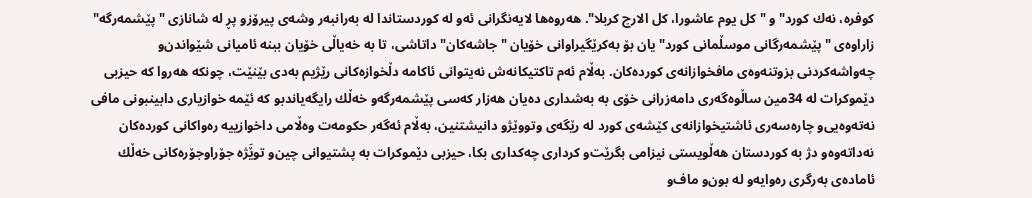كوفره‌، نه‌ك كورد"و "كل یوم عاشورا، كل الارچ كربلا". هه‌روه‌ها لایه‌نگرانی‌ ئه‌و له‌ كوردستاندا له‌ به‌رانبه‌ر وشه‌ی‌ پیرۆز‌و پڕ له‌ شانازی‌ "پێشمه‌رگه‌" زاراوه‌ی‌ "پێشمه‌رگانی‌ موسڵمانی‌ كورد"یان بۆ به‌كرێگیراوانی‌ خۆیان "جاشه‌كان" داتاشی، تا به‌ خه‌یاڵی‌ خۆیان ببنه‌ ئامیانی‌ شێواندن‌و چه‌واشه‌كردنی‌ بزوتنه‌وه‌ی‌ مافخوازانه‌ی‌ كورده‌كان. به‌ڵام ئه‌م تاكتیكانه‌ش نه‌یتوانی‌ ئاكامه‌ دڵخوازه‌كانی‌ رێژیم به‌دی‌ بێنێت، چونكه‌ هه‌روا كه‌ حیزبی‌ دێموكرات له‌ 34مین ساڵوه‌گه‌ری‌ دامه‌زرانی‌ خۆی به‌ به‌شداری‌ ده‌یان هه‌زار كه‌سی پێشمه‌رگه‌‌و خه‌ڵك رایگه‌یاندبو كه‌ ئێمه‌ خوازیاری‌ دابینبونی‌ مافی‌ نه‌ته‌وه‌یی‌‌و چاره‌سه‌ری‌ ئاشتیخوازانه‌ی‌ كێشه‌ی‌ كورد له‌ رێگه‌ی‌ وتووێژ‌و دانیشتنین، به‌ڵام ئه‌گه‌ر حكومه‌ت وه‌ڵامی‌ داخوازییه‌ ره‌واكانی‌ كورده‌كان نه‌داته‌وه‌‌و دژ به‌ كوردستان هه‌ڵویستی‌ نیزامی‌ بگرێت‌و كرداری‌ چه‌كداری‌ بكا، حیزبی‌ دێموكرات به‌ پشتیوانی‌ چین‌و توێَژه‌ جۆراوجۆره‌كانی‌ خه‌ڵك ئاماده‌ی‌ به‌رگری‌ ره‌وایه‌‌و له‌ بون‌و ماف‌و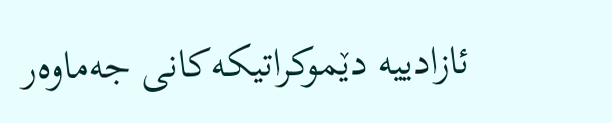ئازادییه‌ دێموكراتیكه‌كانی‌ جه‌ماوه‌ر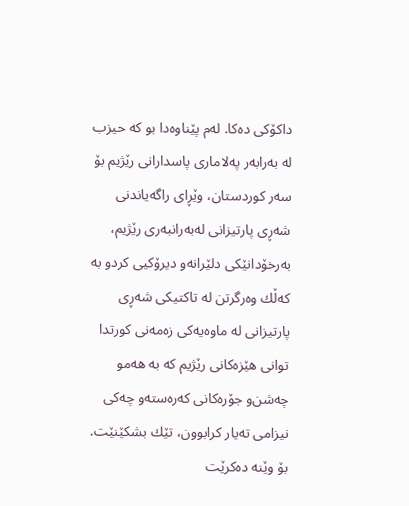داكۆكی‌ ده‌كا. له‌م پێناوه‌دا بو كه‌ حیزب له‌ به‌رابه‌ر په‌لاماری‌ پاسدارانی‌ رێژیم بۆ سه‌ر كوردستان، وێڕای‌ راگه‌یاندنی‌ شه‌ڕی‌ پارتیزانی‌ له‌به‌رانبه‌ری‌ رێژیم، به‌رخۆدانێكی‌ دلێرانه‌‌و دیرۆكیی‌ كردو به‌ كه‌ڵك وه‌رگرتن له‌ تاكتیكی‌ شه‌ڕی‌ پارتیزانی‌ له‌ ماوه‌یه‌كی‌ زه‌مه‌نی‌ كورتدا توانی‌ هێزه‌كانی‌ رێژیم كه‌ به‌ هه‌مو چه‌شن‌و جۆره‌كانی‌ كه‌ره‌سته‌‌و چه‌كی‌ نیزامی‌ ته‌یار كرابوون، تێك بشكێنێت. بۆ وێنه‌ ده‌كرێت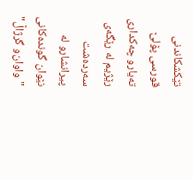تێكشكاندنی‌ قورسی پۆلێ‌ ته‌یار‌و چه‌كداری‌ رێژیم له‌ رێگه‌ی‌ سه‌رده‌شت پیرانشار‌و له‌ نێوان گونده‌كانی‌ "واوان‌و گرژاڵ"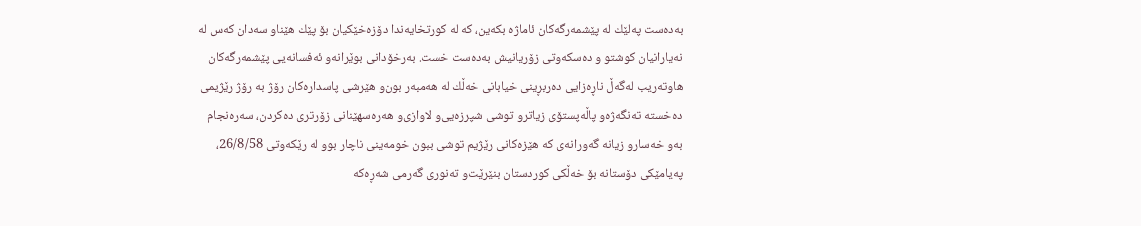به‌ده‌ست په‌لێك له‌ پێشمه‌رگه‌كان ئاماژه‌ بكه‌ین، كه‌ له‌ كورتخایه‌ندا دۆزه‌خێكیان بۆ پێك هێنا‌و سه‌دان كه‌س له‌ نه‌یارانیان كوشتو و ده‌سكه‌وتی‌ زۆریانیش به‌ده‌ست خست. به‌رخۆدانی‌ بوێرانه‌‌و ئه‌فسانه‌یی‌ پێشمه‌رگه‌كان هاوته‌ریب له‌گه‌ڵ ناڕه‌زایی‌ ده‌ربڕینی‌ خیابانی‌ خه‌ڵك له‌ هه‌مبه‌ر بون‌و هێرشی پاسداره‌كان رۆژ به‌ رۆژ رێژیمی‌ ده‌خسته‌ ته‌نگه‌ژه‌‌و پاڵه‌پستۆی‌ زیاتر‌و توشی شپرزه‌یی‌‌و لاوازی‌‌و هه‌ره‌سهێنانی‌ زۆرتری‌ ده‌كردن، سه‌ره‌نجام به‌و خه‌سار‌و زیانه‌ گه‌ورانه‌ی‌ كه‌ هێزه‌كانی‌ رێژیم توشی ببون خومه‌ینی‌ ناچار بوو له‌ رێكه‌وتی‌ 26/8/58، په‌یامێكی‌ دۆستانه‌ بۆ خه‌ڵكی‌ كوردستان بنێرێت‌و ته‌نوری‌ گه‌رمی‌ شه‌ڕه‌كه‌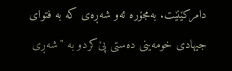دامركێنێت. به‌مجۆره‌ ئه‌و شه‌ڕه‌ی‌ كه‌ به‌ فتوای‌ جیهادی‌ خومه‌ینی‌ ده‌ستی‌ پێ‌كرد‌و به‌ "شه‌ڕی‌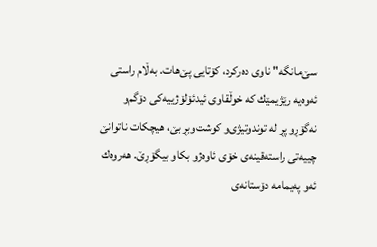سێ‌مانگه‌" ناوی‌ ده‌ركرد، كۆتایی‌ پێ‌هات. به‌ڵام راستی‌ ئه‌وه‌یه‌ رێژیمێك كه‌ خوڵقاوی‌ ئیدئۆلۆژییه‌كی‌ دۆگم‌و نه‌گۆڕ‌و پڕ له‌ توند‌وتیژی‌‌و كوشت‌وبڕ بێ‌، هیچكات ناتوانێ‌ چییه‌تی‌ راسته‌قینه‌ی‌ خۆی ئاوه‌ژو بكا‌و بیگۆڕێ. هه‌روه‌ك ئه‌و په‌یمامه‌ دۆستانه‌ی‌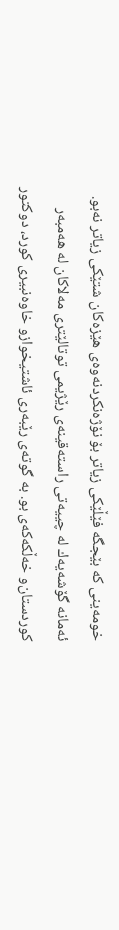خومه‌ینی‌ كه‌ بێجگه‌ فێڵێكی‌ زیاتر بۆ نۆژه‌نكردنه‌وه‌ی‌ هێزه‌كان شتێكی‌ زیاتر نه‌بو. ئه‌مانه‌ گۆشه‌یه‌ك له‌ چییه‌تی‌ راسته‌قینه‌ی‌ رێژیمی‌ توتالێتری‌ مه‌لاكان له‌ هه‌مبه‌ر كوردستان‌و خه‌ڵكه‌كه‌ی‌ بو. به‌ گوته‌ی‌ رێبه‌ری‌ ئاشتیخواز‌و خاوه‌نبیری‌ كورد، دوكتور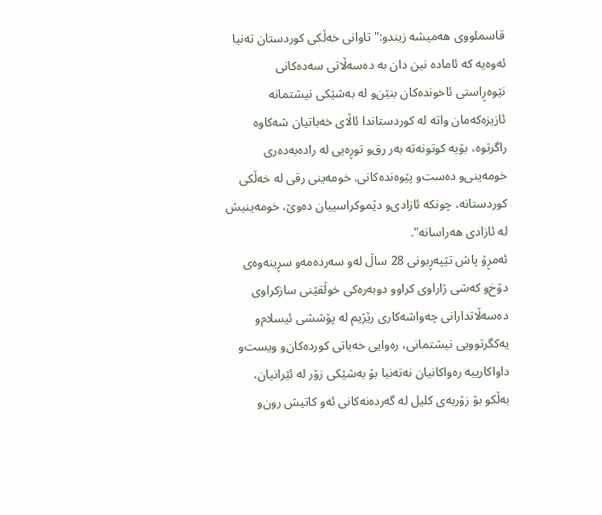قاسملووی‌ هه‌میشه‌ زیندو:" تاوانی‌ خه‌ڵكی‌ كوردستان ته‌نیا ئه‌وه‌یه‌ كه‌ ئاماده‌ نین دان به‌ ده‌سه‌ڵاتی‌ سه‌ده‌كانی‌ نێوه‌ڕاستی‌ ئاخونده‌كان بنێن‌و له‌ به‌شێكی‌ نیشتمانه‌ ئازیزه‌كه‌مان واته‌ له‌ كوردستاندا ئاڵای‌ خه‌باتیان شه‌كاوه‌ راگرتوه‌، بۆیه‌ كوتونه‌ته‌ به‌ر رق‌و توڕه‌یی‌ له‌ راده‌به‌ده‌ری‌ خومه‌ینی‌‌و ده‌ست‌و پێوه‌نده‌كانی‌. خومه‌ینی‌ رقی‌ له‌ خه‌ڵكی‌ كوردستانه‌، چونكه‌ ئازادی‌‌و دێموكراسییان ده‌وێ‌، خومه‌ینیش له‌ ئازادی‌ هه‌راسانه‌".
ئه‌مڕۆ پاش تێپه‌ڕبونی‌ 28 ساڵ له‌و سه‌رده‌مه‌‌و سڕینه‌وه‌ی‌ دۆخ‌و كه‌شی‌ ژاراوی‌ كراو‌و دوبه‌ره‌كی‌ خوڵقێنی‌ سازكراوی‌ ده‌سه‌ڵاتدارانی‌ چه‌واشه‌كاری‌ رێژیم له‌ پۆششی‌ ئیسلام‌و یه‌كگرتوویی نیشتمانی‌، ره‌وایی‌ خه‌باتی‌ كورده‌كان‌و ویست‌و داواكارییه‌ ره‌واكانیان نه‌ته‌نیا بۆ به‌شێكی‌ زۆر له‌ ئێرانیان، به‌ڵكو بۆ زۆربه‌ی‌ كلیل له‌ گه‌رده‌نه‌كانی‌ ئه‌و كاتیش رون‌و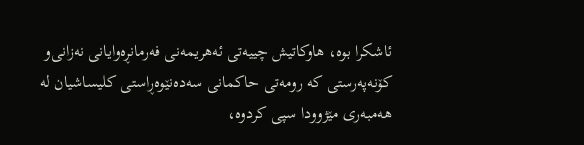ئاشكرا بوه‌، هاوكاتیش چییه‌تی‌ ئه‌هریمه‌نی‌ فه‌رمانڕه‌وایانی‌ نه‌زانی‌‌و كۆنه‌په‌رستی‌ كه‌ رومه‌تی‌ حاكمانی‌ سه‌ده‌نێوه‌ڕاستی كلیساشیان له‌ هه‌مبه‌ری‌ مێژوودا سپی‌ كردوه‌،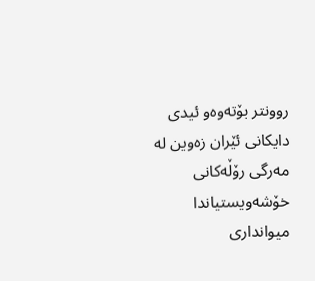روونتر بۆته‌وه‌‌و ئیدی‌ دایكانی‌ ئێران زه‌وین له‌ مه‌رگی‌ رۆڵه‌كانی‌ خۆشه‌ویستیاندا میوانداری‌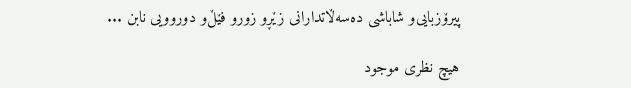پیرۆزبایی‌‌و شاباشی ده‌سه‌ڵاتدارانی‌ زێڕ‌و زور‌و فێڵ‌و دوروویی‌ نابن ...

هیچ نظری موجود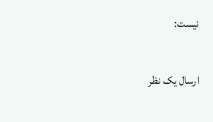نیست:

ارسال یک نظر